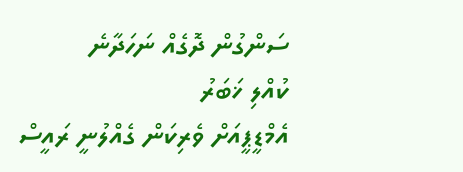ސަންގުން ދޮގެއް ނަހަދާނެ
ކުއްލި ޚަބަރު
އެމްޑީޕީއަށް ވެރިކަން ގެއްލުނީ ރައީސް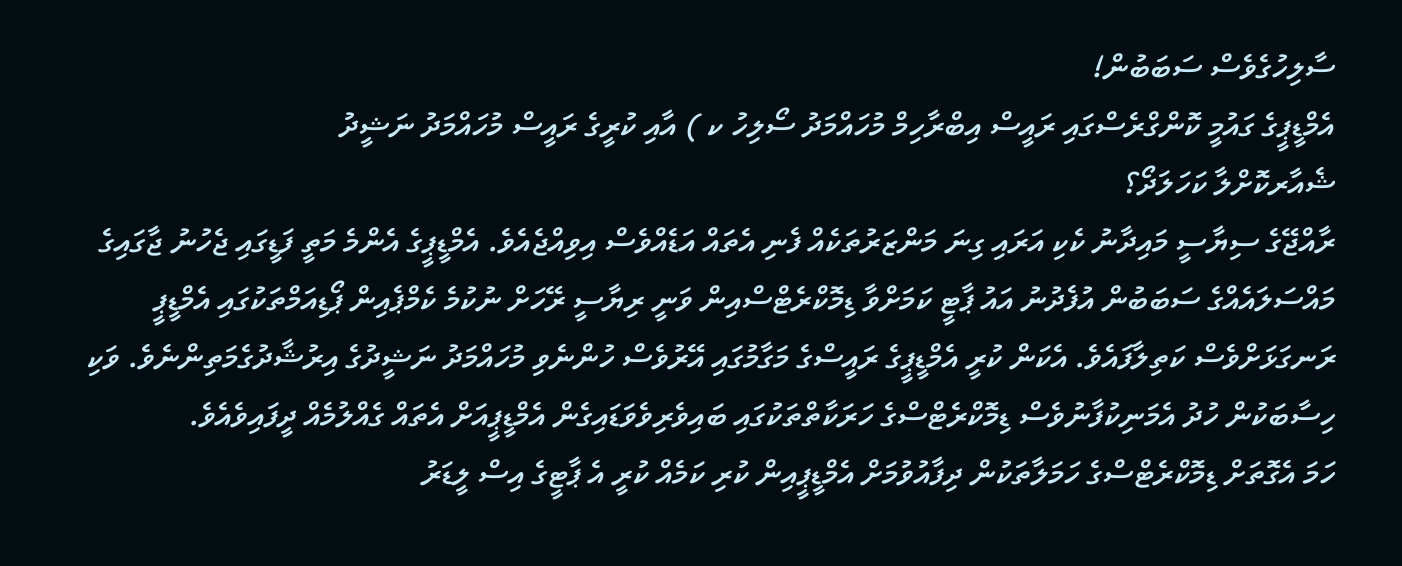ސާލިހުގެވެސް ސަބަބުން!
އެމްޑީޕީގެ ގައުމީ ކޮންގްރެސްގައި ރައީސް އިބްރާހިމް މުހައްމަދު ސޯލިހު ކ ) އާއި ކުރީގެ ރައީސް މުހައްމަދު ނަޝީދު
ޝެއާރކޮށްލާ ކަހަލަދޯ؟
ރާއްޖޭގެ ސިޔާސީ މައިދާނު ކެކި އަރައި ގިނަ މަންޒަރުތަކެއް ފެނި އެތައް އަޑެއްވެސް އިވިއްޖެއެވެ. އެމްޑީޕީގެ އެންމެ މަތީ ފަޑީގައި ޖެހުނު ޖާގައިގެ މައްސަލައެއްގެ ސަބަބުން އުފެދުނު އައު ޕާޓީ ކަމަށްވާ ޑިމޮކްރެޓްސްއިން ވަނީ ރިޔާސީ ރޭހަށް ނުކުމެ ކެމްޕެއިން ޕޯޑިއަމްތަކުގައި އެމްޑީޕީ ރަނގަޅަށްވެސް ކަތިލާފައެވެ. އެކަން ކުރީ އެމްޑީޕީގެ ރައީސްގެ މަގާމުގައި އޭރުވެސް ހުންނެވި މުހައްމަދު ނަޝީދުގެ އިރުޝާދުގެމަތިންނެވެ. ވަކި ހިސާބަކުން ހުދު އެމަނިކުފާނުވެސް ޑިމޮކްރެޓްސްގެ ހަރަކާތްތަކުގައި ބައިވެރިވެވަޑައިގެން އެމްޑީޕީއަށް އެތައް ގެއްލުމެއް ދީފައިވެއެވެ.
ހަމަ އެގޮތަށް ޑިމޮކްރެޓްސްގެ ހަމަލާތަކުން ދިފާއުވުމަށް އެމްޑީޕީއިން ކުރި ކަމެއް ކުރީ އެ ޕާޓީގެ އިސް ލީޑަރު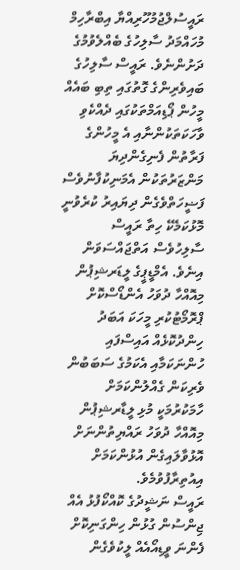ރައީސުލްޖުމުހޫރިއްޔާ އިބްރާހިމް މުހައްމަދު ސާލިހުގެ ބެއްލެވުމުގެ ދަށުންނެވެ. ރައީސް ސާލިހުގެ ބައިވެރިންގެ ގޮތުގައި ތިބި ބައެއް މީހުން ޕޯޑިއަމްތަކުގައި ދެއްކެވި ވާހަކަތަކުންނާއި އެ މީހުންގެ ފަރާތުން ފެނިގެންދިޔަ މަންޒަރުތަކުން އެމަނިކުފާނުވެސް ފަޟީހަތްވެގެން ދިޔައިރު ކުރެވުނީ މޮޅުކަމެކޭ ހިތާ ރައީސް ސާލިހުވެސް އަތްޖައްސަވަން އިނެވެ. އެމްޑީޕީގެ ލީޑަރޝިޕުން މިއޮއްހާ ދުވަހު އެންޑޯސްކޮށް ޕްރޮމޯޓުކުރި މީހަކަ އަބަދު ހިންދުކޮޅެއް އައިސްފައި ހުންނަކަމާއި އެކަމުގެ ސަބަބުން ވެރިކަން ގެއްލުންކަމަށް ހާމަކުރުމަކީ މުޅި ލީޑާރޝިޕުން މިއޮއްހާ ދުވަހު ރައްޔިތުންނަށް އޮޅުވާލައިގެން އުޅުންކަމަށް އިއުތިރާފުވުމެވެ.
ރައީސް ނަޝީދުގެ ކޮއްކޯފުޅު އެއް ޖިންސުން ގުޅުން ހިންގަނިކޮށް ފެންނަ ވީޑިއޯއެއް ލީކުވެގެން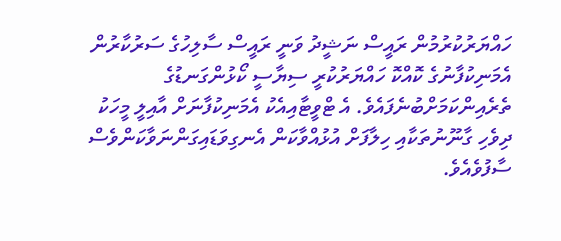ހައްޔަރުކުރުމުން ރައީސް ނަޝީދު ވަނީ ރައީސް ސާލިހުގެ ސަރުކާރުން އެމަނިކުފާނުގެ ކޮއްކޮ ހައްޔަރުކުރީ ސިޔާސީ ކޯޅުންގަނޑުގެ ތެރެއިންކަމަށްބުނެފައެވެ. އެ ޓްވީޓާއިއެކު އެމަނިކުފާނަށް އާއިލީ މީހަކު ދިވެހި ގާނޫނުތަކާއި ހިލާފަށް އުޅުއްވާކަން އެނގިވަޑައިގަންނަވާކަންވެސް ސާފުވެއެވެ.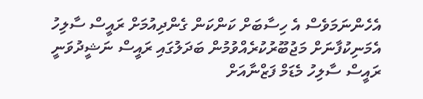އެހެންނަމަވެސް އެ ހިސާބަށް ކަންކަން ގެންދިއުމަށް ރައީސް ސާލިހު އެމަނިކުފާނަށް މަޖުބޫރުކުރެއްވުމުން ބަދަލުގައި ރައީސް ނަޝީދުވަނީ ރައީސް ސާލިހު މެޑަމް ފަޒްނާއަށް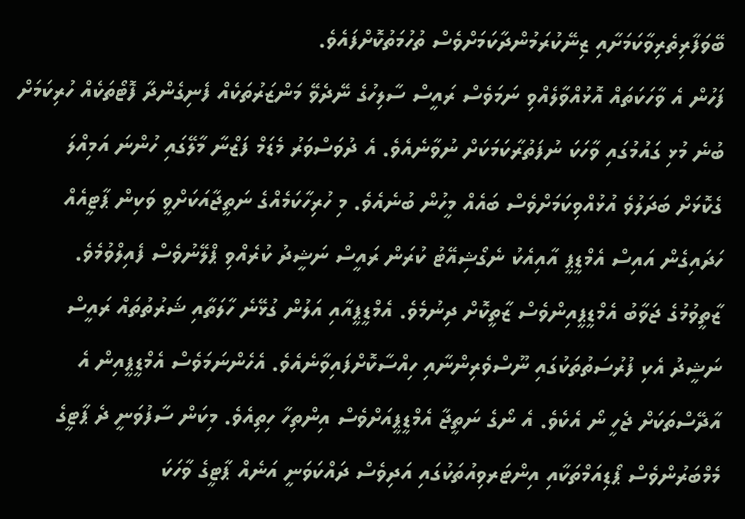ބޭވަފާރިތެރިވާކަމަށާއި ޒިނޭކުރަމުންދާކަމަށްވެސް ތުހުމަތުކޮށްފައެވެ.
ފަހުން އެ ވާހަކަތައް އޮޅުއްވާލެއްވި ނަމަވެސް ރައީސް ސާލިހުގެ ނޭދެވޭ މަންޒަރުތަކެއް ފެނިގެންދާ ފޮޓޯތަކެއް ހުރިކަމަށް ބުނެ މުޅި ގައުމުގައި ވާހަކަ ނުފަތުރާކަމަކަށް ނުވާނެއެވެ. އެ ދުވަސްވަރު މެޑަމް ފަޒްނާ މާލޭގައި ހުންނަ އަމިއްލަ ގެކޮޅަށް ބަދަލުވެ އުޅުއްވިކަމަށްވެސް ބައެއް މީހުން ބުނެއެވެ. މި ހުރިހާކަމެއްގެ ނަތީޖާއަކަށްވީ ވަކިން ޕާޓީއެއް ހަދައިގެން އައިސް އެމްޑީޕީ އާއިއެކު ނެގޯޝިއޭޓު ކުރަން ރައީސް ނަޝީދު ކުރެއްވި ޕްލޭނުވެސް ފެއިލްވުމެވެ. ޒާތީވުމުގެ ޖަވާބު އެމްޑީޕީއިންވެސް ޒާތީކޮށް ދިނުމެވެ. އެމްޑީޕީއާއި އަލުން ގުޅޭނެ ހާލަތާއި ޝަރުތުތައް ރައީސް ނަޝީދު އެކި ފުރުސަތުތަކުގައި ނޫސްވެރިންނާއި ހިއްސާކޮށްފައިވާނެއެވެ. އެހެންނަމަވެސް އެމްޑީޕީއިން އެ އާދޭސްތަކަށް ޖެހީ ނޯ އެކެވެ. އެ ނޯގެ ނަތީޖާ އެމްޑީޕީއަށްވެސް އިންތިހާ ހިތިއެވެ. މިކަން ސާފުވަނީ ދެ ޕާޓީގެ މެމްބަރުންވެސް ޕޯޑިއަމްތަކާއި އިންޓަރވިއުތަކުގައި އަދިވެސް ދައްކަވަނީ އަނެއް ޕާޓީގެ ވާހަކަ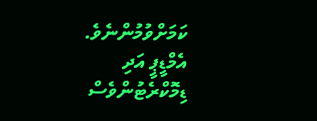ކަމަށްވުމުންނެވެ.
އެމްޑީޕީ އަދި ޑިމޮކްރެޓުންވެސް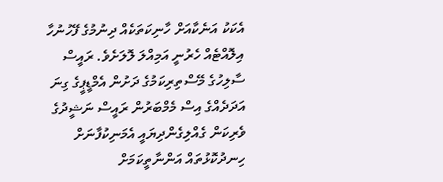އެކަކު އަނެކާއަށް ހާނިކަތަކެއް ދިނުމުގެ ފޭހުނުހާ އިލޮއްޓެއް ހެރުނީ އަމިއްލަ ލޮލަށެވެ. ރައީސް ސާލިހުގެ މޭސްތިރިކަމުގެ ދަށުން އެމްޑީޕީގެ ގިނަ އަދަދެއްގެ އިސް މެމްބަރުން ރައީސް ނަޝީދުގެ ވެރިކަން ގެއްލިގެންދިޔައީ އެމަނިކުފާނަށް ހިނދުކޮޅުތައް އަންނާތީކަމަށް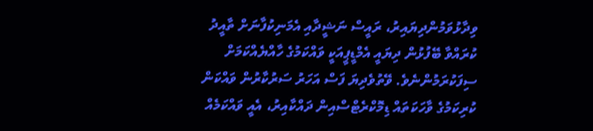ވިދާޅުވަމުންދިޔައިރު، ރައީސް ނަޝީދާއި އެމަނިކުފާނަށް ތާއީދު ކުރައްވާ ބޭފުޅުން ދިޔައީ އެމްޑީޕީއަކީ ވައްކަމުގެ ހާއްޔެއްކަމަށް ސިފަކުރަމުންނެވެ. ވޭތުވެދިޔަ ފަސް އަހަރު ސަރުކާރުން ވައްކަން ކުރިކަމުގެ ވާހަކަތައް ޑިމޮކްރެޓްސްއިން ދައްކާއިރު، އެއީ ވައްކަމެއް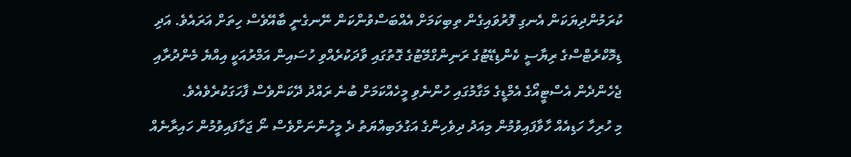ކުރަމުންދިޔަކަން އެނގި ފޮރުވައިގެން ތިބިކަމަށް އެއްބަސްވުންކަން ނޭނގެނީ ބާއޭވެސް ހިތަށް އަރައެވެ. އަދި ޑިމޮކްރެޓްސްގެ ރިޔާސީ ކެންޑިޑޭޓުގެ ރަނިންގްމޭޓުގެ ގޮތުގައި ވާދަކުރެއްވި ހުސައިން އަމްރުއަކީ އިއްޔެ މެންދުރާއި ޖެހެންދެން އެސްޓީއޯގެ އެމްޑީގެ މަގާމުގައި ހުންނެވި މީހެއްކަމަށް ބުނެ ރައްދު ދޭކަންވެސް ފާހަގަކުރެވެއެވެ.
މި ހުރިހާ ހަޑިއެއް ހާވާފައިވުމުން މިއަދު ދިވެހިންގެ އަގުލަބިއްޔަތު ދެ މީހުންނަށްވެސް ނޯ ޖަހާފައިވުމުން ހައިރާނެއް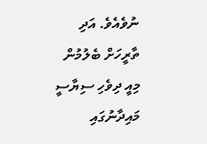ނުވެއެވެ. އަދި ތާރީހަށް ބެލުމުން މިއީ ދިވެހި ސިޔާސީ މައިދާނުގައި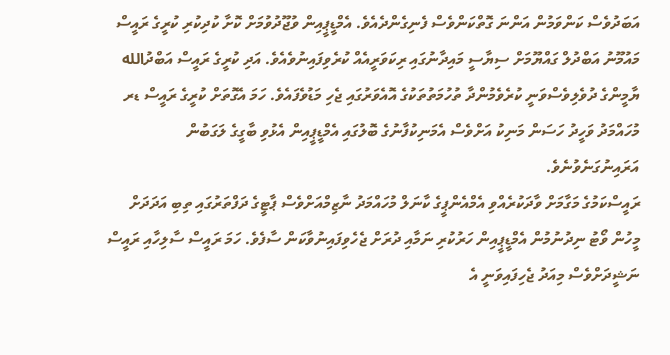އަބަދުވެސް ކަންވަމުން އަންނަ ގޮތްކަންވެސް ފެނިގެންދެއެވެ. އެމްޑީޕީއިން ވުޖޫދުވުމަށް ކޮށާ ކުދިކުރި ކުރީގެ ރައީސް މައުމޫނު އަބްދުލް ގައްޔޫމަށް ސިޔާސީ މައިދާނުގައި ރިކަވަރީއެއް ކުރެވިފައިނުވެއެވެ. އަދި ކުރީގެ ރައީސް އަބްދުالله ޔާމީންގެ ދުވެލިވެސްވަނީ ކުރެވެމުންދާ ތުހުމަތުތަކުގެ އޮއެވަރުގައި ޖެހި މަޑުވެފައެވެ. ހަމަ އެގޮތަށް ކުރީގެ ރައީސް ޑރ މުހައްމަދު ވަހީދު ހަސަން މަނިކު އަށްވެސް އެމަނިކުފާނުގެ ބޮލުގައި އެމްޑީޕީއިން އެޅުވި ބާގީގެ ލަގަބުން އަރައިނުގަނެވުނެވެ.
ރައީސްކަމުގެ މަގާމަށް ވާދަކުރެއްވި އެމްއެންޕީގެ ކާނަލް މުހައްމަދު ނާޒިމްއަށްވެސް ޕާޓީގެ ދަފްތަރުގައި ތިބި އަދަދަށް މީހުން ވޯޓު ނިދުނުމުން އެމްޑީޕީއިން ހަރުކުރި ނަމާއި ދުރަށް ޖެހެވިފައިނުވާކަން ސާފެވެ. ހަމަ ރައީސް ސާލިހާއި ރައީސް ނަޝީދަށްވެސް މިއަދު ޖެހިފައިވަނީ އެ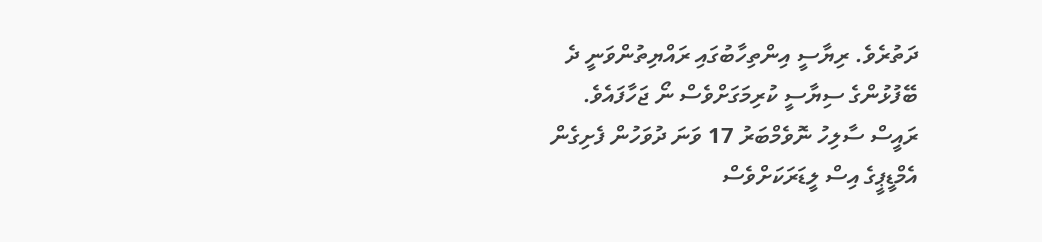ދަތުރެވެ. ރިޔާސީ އިންތިހާބުގައި ރައްޔިތުންވަނީ ދެ ބޭފުޅުންގެ ސިޔާސީ ކުރިމަގަށްވެސް ނޯ ޖަހާފައެވެ.
ރައީސް ސާލިހު ނޮވެމްބަރު 17 ވަނަ ދުވަހުން ފެށިގެން އެމްޑީޕީގެ އިސް ލީޑަރަކަށްވެސް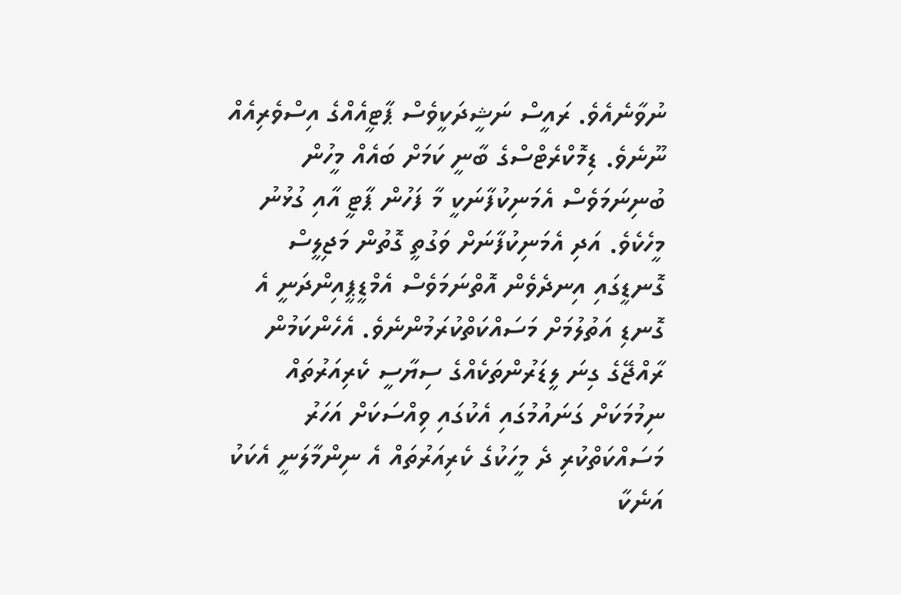ނުވާނެއެވެ. ރައީސް ނަޝީދަކީވެސް ޕާޓީއެއްގެ އިސްވެރިއެއް ނޫނެވެ. ޑިމޮކްރެޓްސްގެ ބާނީ ކަމަށް ބައެއް މީހުން ބުނިނަމަވެސް އެމަނިކުފާނަކީ މާ ފަހުން ޕާޓީ އާއި ގުޅުނު މީހެކެވެ. އަދި އެމަނިކުފާނަށް ވަގުތީ ގޮތުން މަޖިލީސް ގޮނޑީގައި އިނދެވެން އޮތްނަމަވެސް އެމްޑީޕީއިންދަނީ އެ ގޮނޑި އަތުލުމަށް މަސައްކަތްކުރަމުންނެވެ. އެހެންކަމުން ރާއްޖޭގެ ގިނަ ލީޑަރުންތަކެއްގެ ސިޔާސީ ކެރިއަރުތައް ނިމުމަކަށް ގަނައުމުގައި އެކުގައި ވިއްސަކަށް އަހަރު މަސައްކަތްކުރި ދެ މީހަކުގެ ކެރިއަރުތައް އެ ނިންމާލަނީ އެކަކު އަނެކާ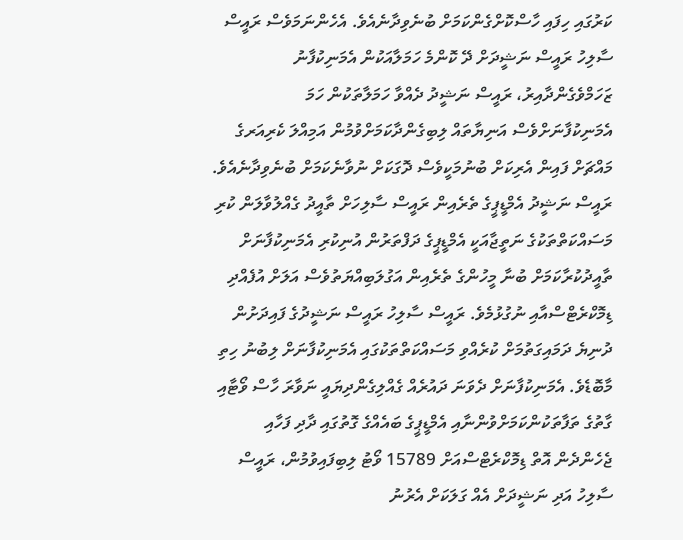ކަރުގައި ހިފައި ހާސްކޮށްގެންކަމަށް ބުނެވިދާނެއެވެ. އެހެންނަމަވެސް ރައީސް ސާލިހު ރައީސް ނަޝީދަށް ދޭ ކޮންމެ ހަމަލާއަކުން އެމަނިކުފާނު ޒަހަމްވެގެންދާއިރު، ރައީސް ނަޝީދު ދެއްވާ ހަމަލާތަކުން ހަމަ އެމަނިކުފާނަށްވެސް އަނިޔާތައް ލިބިގެންދާކަމަށްވުމުން އަމިއްލަ ކެރިއަރގެ މައްޗަށް ފައިން އެރިކަށް ބުނުމަކީވެސް ދޮގަކަށް ނުވާނެކަމަށް ބުނެވިދާނެއެވެ.
ރައީސް ނަޝީދު އެމްޑީޕީގެ ތެރެއިން ރައީސް ސާލިހަށް ތާއީދު ގެއްލުވާލަން ކުރި މަސައްކަތްތަކުގެ ނަތީޖާއަކީ އެމްޑީޕީގެ ދަފްތަރުން އުނިކުރި އެމަނިކުފާނަށް ތާއީދުކުރާކަމަށް ބުނާ މީހުންގެ ތެރެއިން އަގުލަބިއްޔަތުވެސް އަލަށް އުފެއްދި ޑިމޮކްރެޓްސްއާއި ނުގުޅުމެވެ. ރައީސް ސާލިހު ރައީސް ނަޝީދުގެ ފައިދަށުން ދުނިޔެ ދަމައިގަތުމަށް ކުރެއްވި މަސައްކަތްތަކުގައި އެމަނިކުފާނަށް ލިބުނު ހިތި މާބޮޑެވެ. އެމަނިކުފާނަށް ދެވަނަ ދައުރެއް ގެއްލިގެންދިޔައީ ނަވާރަ ހާސް ވޯޓާއި ގާތުގެ ތަފާތަކުންކަމަށްވުންނާއި އެމްޑީޕީގެ ބައެއްގެ ގޮތުގައި ދާދި ފަހާއި ޖެހެންދެން އޮތް ޑިމޮކްރެޓްސްއަށް 15789 ވޯޓު ލިބިފައިވުމުން، ރައީސް ސާލިހު އަދި ނަޝީދަށް އެއް ގަލަކަށް އެރުނު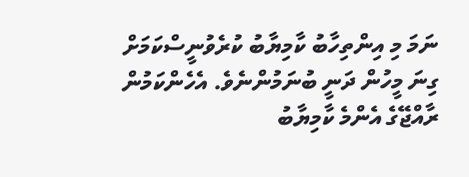ނަމަ މި އިންތިހާބު ކާމިޔާބު ކުރެވުނީސްކަމަށް ގިނަ މީހުން ދަނީ ބުނަމުންނެވެ. އެހެންކަމުން ރާއްޖޭގެ އެންމެ ކާމިޔާބު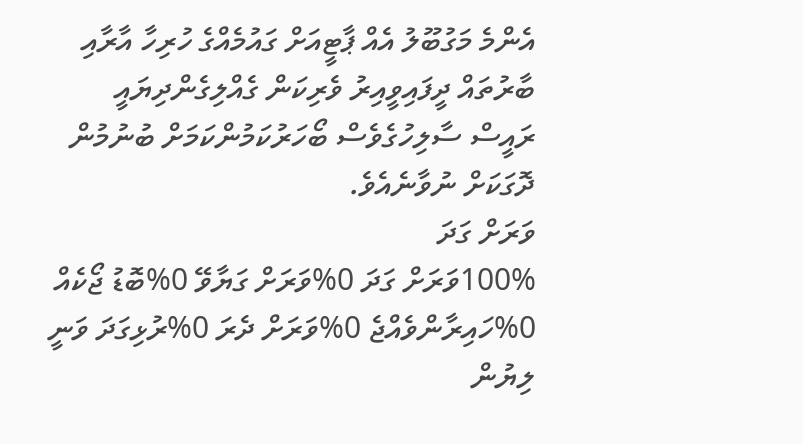އެންމެ މަގުބޫލު އެއް ޕާޓީއަށް ގައުމެއްގެ ހުރިހާ އާރާއި ބާރުތައް ދީފައިވީއިރު ވެރިކަން ގެއްލިގެންދިޔައީ ރައީސް ސާލިހުގެވެސް ބޯހަރުކަމުންކަމަށް ބުނުމުން ދޮގަކަށް ނުވާނެއެވެ.
ވަރަށް ގަދަ
100%ވަރަށް ގަދަ 0%ވަރަށް ގަޔާވޭ 0%ބޮޑު ޖޯކެއް 0%ހައިރާންވެއްޖެ 0%ވަރަށް ދެރަ 0%ރުޅިގަދަ ވަނީ
ލިޔުން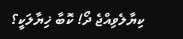ކިޔާލެވިއްޖެ ދޯ! ކޮބާ ޚިޔާލަކީ؟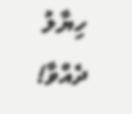ހިޔާލު ދެއްވާ!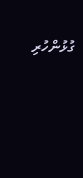ގުޅުންހުރި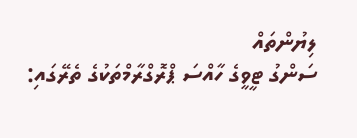ލިޔުންތައް
ސަންގު ޓީވީގެ ހާއްސަ ޕްރޮގްރާމްތަކުގެ ތެރޭގައި: